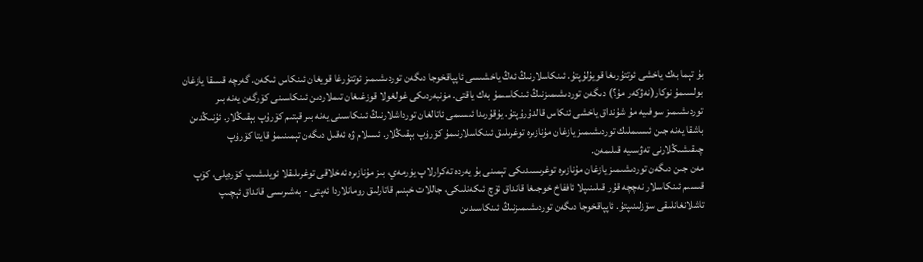بۇ تېما بەك ياخشى ئوتتۇرىغا قويۇلۇپتۇ. ئىنكاسلارنىڭ ئەڭ ياخشىسى ئاپپاقخوجا دىگەن توردىشىمىز ئوتتۇرغا قويغان ئىنكاس ئىكەن. گەرچە قىسقا يازغان بولسىمۇ نوكار(نەۋكەر مۇ؟) دىگەن توردىشىمىزنىڭ ئىنكاسىمۇ بەك ياقتى. مۈنبەردىكى غولغولا قوزغىغان تىملاردىن ئىنكاسىنى كۆرگەن يەنە بىر توردىشىمىز سوفىيە مۇ شۇنداق ياخشى ئنكاس قالدۇرۇپتۇ. يۇقۇرىدا ئىسىمى ئاتالغان تورداشلارنىڭ ئىنكاسىنى يەنە بىر قېتىم كۆرۇپ بېقىڭلار. ئۇنىڭدىن باشقا يەنە جىن ئىسىملىك توردىشىمىز يازغان مۇنازىرە توغرىلىق ئىنكاسلارنىمۇ كۆرۈپ بېقىڭلار. ئىسلام ۋە ئەقىل دىگەن تېمىنىمۇ قايتا كۆرۈپ چىقىشىڭلارنى تەۋسىيە قىلىمەن.
مەن جىن دىگەن توردىشىمىز يازغان مۇنازىرە توغرىسىدىكى تېمىنى بۇ يەردە تەكرارلاپ يۈرمەي، بىز مۇنازىرە ئەخلاقى توغرىلىقلا ئويلىشىپ كۆرەيلى، كۆپ قىسىم ئىنكاسلار نەچچە قۇر قىلىنىپلا ئاففاخ خوجىغا قانداق ئۆچ ئىكەنلىكى، جاللات خېنىم قاتارلىق رومانلاردا ئەپتى - بەشىرىسى قانداق ئېچىپ تاشلانغانلىقى سۆزلىنىپتۇ. ئاپپاقخوجا دىگەن توردىشىمىزنىڭ ئىنكاسىدىن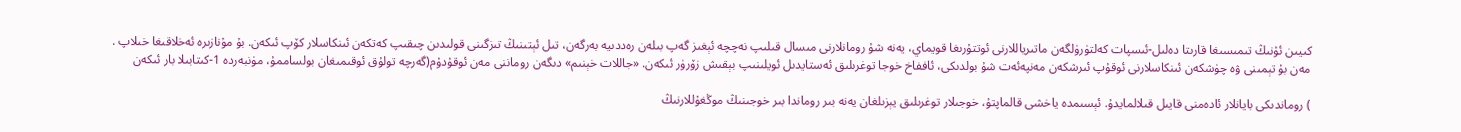كىيىن ئۇنىڭ تىمىسىغا قارىتا دەلىل-ئىسپات كەلتۈرۈلگەن ماتىرياللارنى ئوتتۇرىغا قويماي، يەنە شۇ رومانلارنى مىسال قىلىپ نەچچە ئېغىز گەپ بىلەن رەددىيە بەرگەن، تىل ئېتىنىڭ تىزگىنى قولىدىن چىقىپ كەتكەن ئىنكاسلار كۆپ ئىكەن. بۇ مۇنازىرە ئەخلاقىغا خىلاپ .
مەن بۇ تېمىنى ۋە چۈشكەن ئىنكاسلارنى ئوقۇپ ئىرشكەن مەنپەئەت شۇ بولدىكى، ئاففاخ خوجا توغرىلىق ئەستايدىل ئويلىنىپ بېقىش زۆرۈر ئىكەن. «جاللات خېنىم» دىگەن روماننى مەن ئوقۇدۇم(گەرچە تولۇق ئوقىمىغان بولساممۇ، مۈنبەردە 1-كىتابىلا بار ئىكەن

) روماندىكى بايانلار ئادەمنى قايىل قىلالمايدۇ. ئېسىمدە ياخشى قالماپتۇ، خوجىلار توغرىلىق يېزىلغان يەنە بىر روماندا بىر خوجىنىڭ موڭغۇللارنىڭ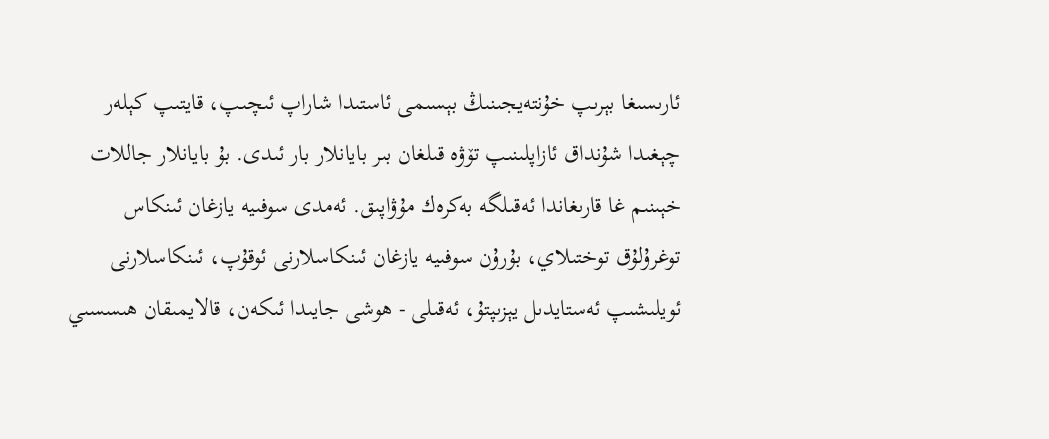ئارىسىغا بېرىپ خۇنتەيجىنىڭ بېسىمى ئاستىدا شاراپ ئىچىپ، قايتىپ كېلەر چېغىدا شۇنداق ئازاپلىنىپ تۆۋە قىلغان بىر بايانلار بار ئىدى. بۇ بايانلار جاللات خېىنىم غا قارىغاندا ئەقىلگە بەكرەك مۇۋاپىق. ئەمدى سوفىيە يازغان ئىنكاس توغرۇلۇق توختىلاي، بۇرۇن سوفىيە يازغان ئىنكاسلارنى ئوقۇپ، ئىنكاسلارنى ئويلىشىپ ئەستايدىل يېزىپتۇ، ئەقىلى - ھوشى جايىدا ئىكەن، قالايمىقان ھىسسىي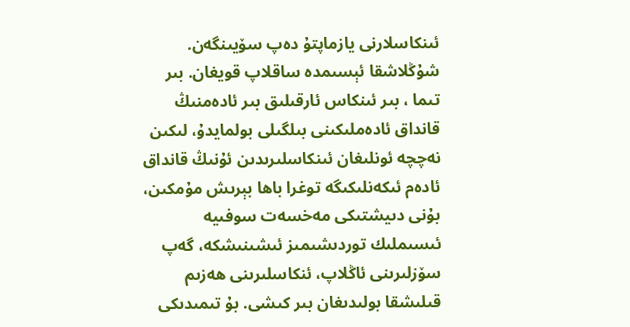ئىنكاسلارنى يازماپتۇ دەپ سۆيىنگەن. شۇڭلاشقا ئېسىمدە ساقلاپ قويغان. بىر تىما ، بىر ئىنكاس ئارقىلىق بىر ئادەمنىڭ قانداق ئادەملىكىنى بىلگىلى بولمايدۇ، لىكىن نەچچە ئونلىغان ئىنكاسلىرىدىن ئۇنىڭ قانداق ئادەم ئىكەنلىكىگە توغرا باھا بېرىش مۇمكىن، بۇنى دىيشتىكى مەخسەت سوفىيە ئىسىملىك توردىشىمىز ئىشىنىشكە، گەپ سۆزلىرىنى ئاڭلاپ، ئنكاسلىرىنى ھەزىم قىلىشقا بولىدىغان بىر كىشى. بۇ تىمىدىكى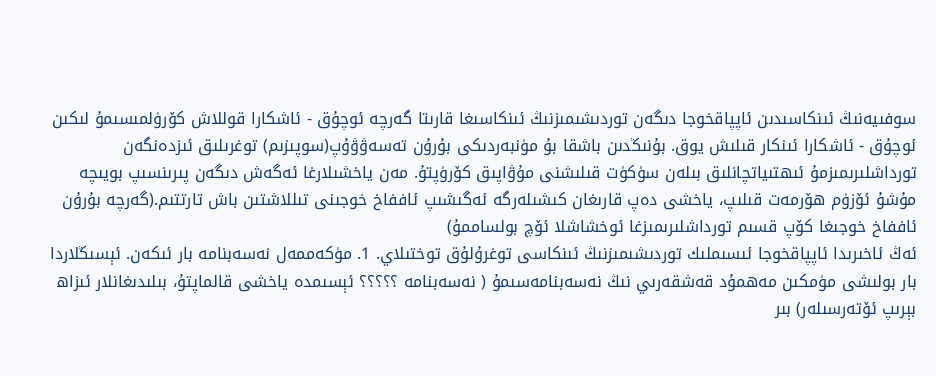سوفىيەنىڭ ئىنكاسىدىن ئاپپاقخوجا دىگەن توردىشىمىزنىڭ ئىنكاسىغا قارىتا گەرچە ئوچۇق - ئاشكارا قوللاش كۆرۈلمىسىمۇ لىكىن ئوچۇق - ئاشكارا ئىنكار قىلىش يوق. بۇنىڭدىن باشقا بۇ مۈنبەردىكى بۇرۇن تەسەۋۋۇپ(سوپىزىم) توغرىلىق ئىزدەنگەن تورداشلىرىمىزمۇ ئىھتىياتچانلىق بىلەن سۈكۈت قىلىشنى مۇۋاپىق كۆرۈپتۇ. مەن ياخشىلارغا ئەگەش دىگەن پىرىنسىپ بويىچە مۇشۇ ئۆزۈم ھۆرمەت قىلىپ، ياخشى دەپ قارىغان كىشىلەرگە ئەگىشىپ ئاففاخ خوجىنى تىللاشتىن باش تارتتىم.(گەرچە بۇرۇن ئاففاخ خوجىغا كۆپ قسىم تورداشلىرىمىزغا ئوخشاشلا ئۆچ بولساممۇ)
ئەڭ ئاخىرىدا ئاپپاقخوجا ئىسىملىك توردىشىمىزنىڭ ئىنكاسى توغرۇلۇق توختىلاي. 1. مۈكەممەل نەسەبنامە بار ئىكەن. ئېسىڭلاردا بار بولىشى مۈمكىن مەھمۇد قەشقەرىي نىڭ نەسەبنامەسىمۇ ( نەسەبنامە ؟؟؟؟؟ ئېسىمدە ياخشى قالماپتۇ، بىلىدىغانلار ئىزاھ بېرىپ ئۆتەرسىلەر) بىر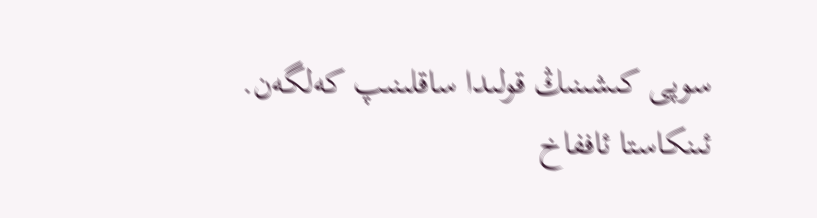سوپى كىشىنىڭ قولىدا ساقلىنىپ كەلگەن. ئىنكاستا ئاففاخ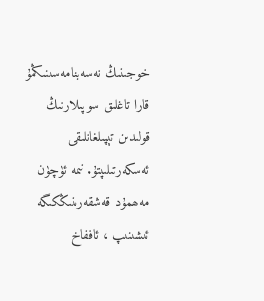خوجىنىڭ نەسەبنامەسىنىڭمۇ قارا تاغلىق سوپىلارنىڭ قولىدىن تېپىلغانلىقى ئەسكەرتىلىپتۇ. نىمە ئۈچۈن مەھمۇد قەشقەرىنىڭكىگە ئىشىنىپ ، ئاففاخ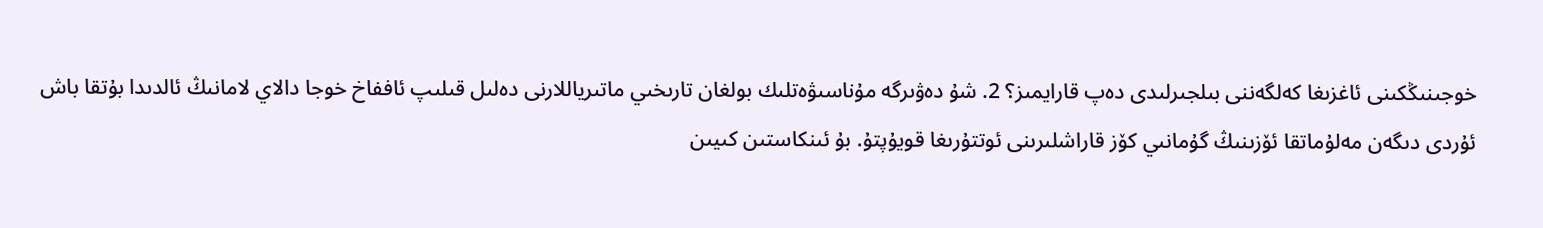خوجىنىڭكىنى ئاغزىغا كەلگەننى بىلجىرلىدى دەپ قارايمىز؟ 2. شۇ دەۋىرگە مۇناسىۋەتلىك بولغان تارىخىي ماتىرياللارنى دەلىل قىلىپ ئاففاخ خوجا دالاي لامانىڭ ئالدىدا بۇتقا باش ئۇردى دىگەن مەلۇماتقا ئۆزىنىڭ گۇمانىي كۆز قاراشلىرىنى ئوتتۇرىغا قويۇپتۇ. بۇ ئىنكاستىن كىيىن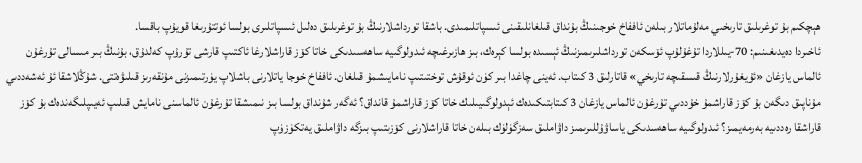ھېچكىم بۇ توغرىلىق تارىخىي مەلۇماتلار بىلەن ئاففاخ خوجىنىڭ بۇنداق قىلغانلىقىنى ئىسپاتلىمىدى. باشقا تورداشلارنىڭ بۇ توغرىلىق دەلىل ئىسپاتلىرى بولسا ئوتتۇرىغا قويۇپ باقسا.
ئاخىردا دەيدىغىنىم: 70-يىللاردا تۇغۇلۇپ ئۆسكەن تورداشلىرىمىزنىڭ ئېسىدە بولسا كېرەك، بىز ھازىرغىچە ئىدولوگىيە ساھەسىدىكى خاتا كۆز قاراشلارغا ئاكتىپ قارشى تۇرۇپ كەلدۇق، بۇنىڭ بىر مىسالى تۇرغۇن ئالماس يازغان «ئۇيغۇرلارنىڭ قىسقىچە تارىخي» قاتارلىق 3 كىتاب. ئەينى چاغدا بىر كۈن ئوقۇش توختىتىپ نامايىشمۇ قىلغان. ئاففاخ خوجا ياتلارنى باشلاپ يۈرتىمىزنى مۇنقەرىز قىلىۋەتتى. شۇڭلاشقا ئۇ ئەشەددىي مۇناپىق دىگەن بۇ كۆز قاراشمۇ خۇددىي تۇرغۇن ئالماس يازغان 3 كىتابتىكىدەك ئېدولوگىيىلىك خاتا كۆز قاراشمۇ قانداق؟ ئەگەر شۇنداق بولسا بىز نىمىشقا تۇرغۇن ئالماسنى نامايش قىلىپ ئەيىپلىگەندەك بۇ كۆز قاراشقا رەددىيە بەرمەيمىز؟ ئىدولوگىيە ساھەسدىكى ياساۋۇللىرىمىز داۋاملىق سەزگۈلۈك بىلەن خاتا قاراشلارنى كۆزىتىپ بىزگە داۋاملىق يەتكۈزۈپ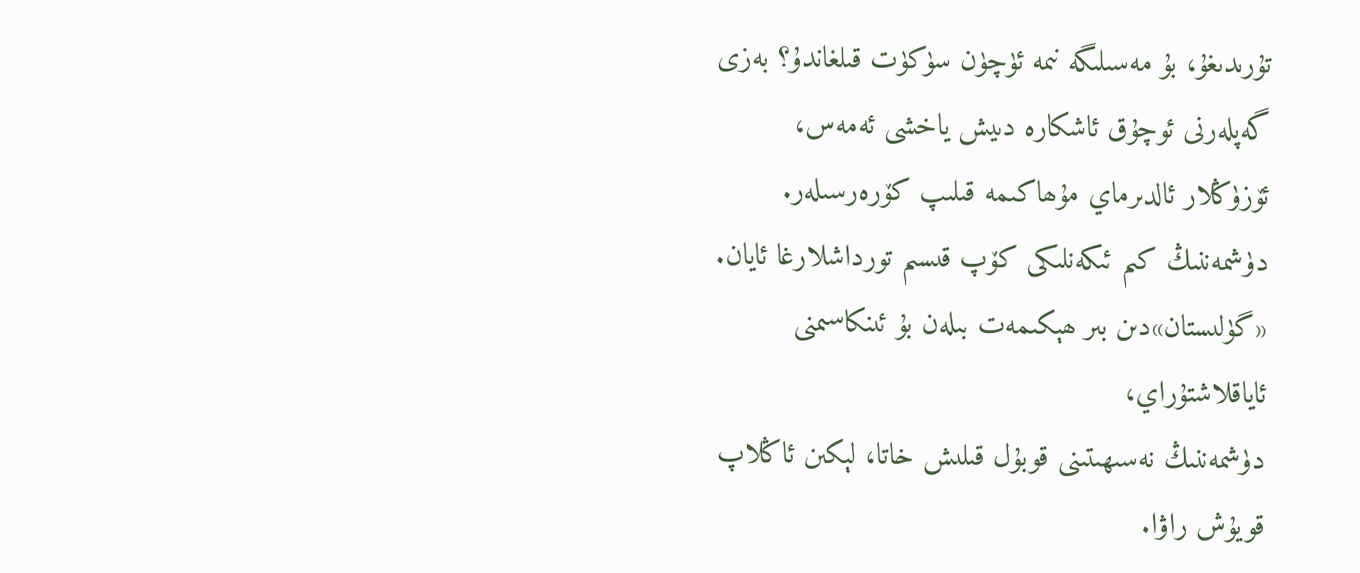تۇرىدىغۇ، بۇ مەسىلىگە نىمە ئۈچۈن سۈكۈت قىلغاندۇ؟ بەزى گەپلەرنى ئوچۇق ئاشكارە دىيش ياخشى ئەمەس، ئۆزۈڭلار ئالدىرماي مۇھاكىمە قىلىپ كۆرەرسىلەر. دۈشمەننىڭ كىم ئىكەنلىكى كۆپ قىسىم تورداشلارغا ئايان.
«گۈلىستان»دىن بىر ھېكىمەت بىلەن بۇ ئىنكاسىمنى ئاياقلاشتۇراي،
دۈشمەننىڭ نەسىھىتىنى قوبۇل قىلىش خاتا، لېكىن ئاڭلاپ قويۇش راۋا.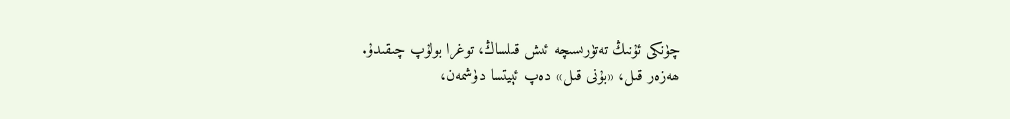چۈنكى ئۇنىڭ تەتۈرىسىچە ئىش قىلساڭ، توغرا بولۇپ چىقىدۇ.
ھەزەر قىل، «بۇنى قىل» دەپ ئېيتسا دۈشمەن،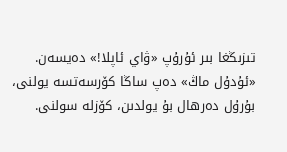تىزىڭغا بىر ئۇرۇپ «ۋاي ئاپلا!» دەيسەن.
«ئۇدۇل ماڭ» دەپ ساڭا كۆرسەتسە يولنى،
بۇرۇل دەرھال بۇ يولدىن، كۆزلە سولنى.